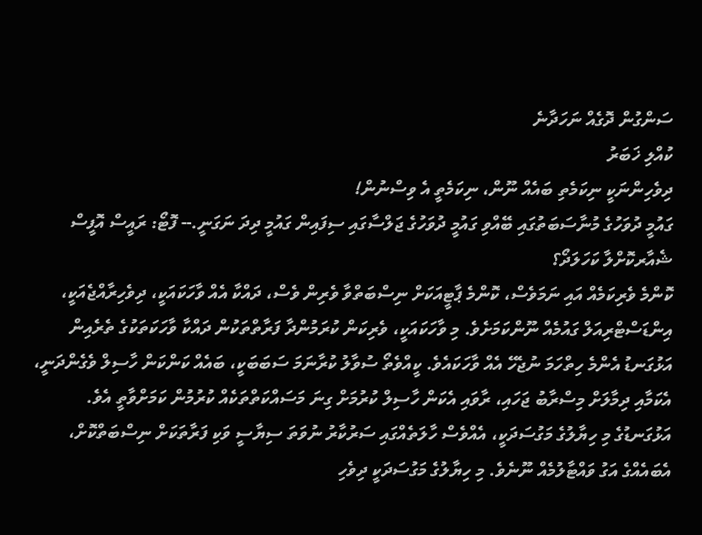ސަންގުން ދޮގެއް ނަހަދާނެ
ކުއްލި ޚަބަރު
ދިވެހިންނަކީ ނިކަމެތި ބައެއް ނޫން، ނިކަމެތީ އެ ވިސްނުން!
ގައުމީ ދުވަހުގެ މުނާސަބަތުގައި ބޭއްވި ގައުމީ ދުވަހުގެ ޖަލްސާގައި ސިފައިން ގައުމީ ދިދަ ނަގަނީ.-- ފޮޓޯ: ރައީސް އޮފީސް
ޝެއާރކޮށްލާ ކަހަލަދޯ؟
ކޮންމެ ވެރިކަމެއް އައި ނަމަވެސް، ކޮންމެ ޕާޓީއަކަށް ނިސްބަތްވާ ވެރިން ވެސް، ދައްކާ އެއް ވާހަކައަކީ، ދިވެހިރާއްޖެއަކީ، އިންޑަސްޓްރިއަލް ގައުމެއް ނޫންކަމަށެވެ. މި ވާހަކައަކީ، ވެރިކަން ކުރަމުންދާ ފަރާތްތަކުން ދައްކާ ވާހަކަތަކުގެ ތެރެއިން އަޅުގަނޑު އެންމެ ހިތްހަމަ ނުޖެހޭ އެއް ވާހަކައެވެ. ކީއްވެތޯ ސުވާލު ކުރާނަމަ ސަބަބަކީ، ބައެއް ކަންކަން ހާސިލް ވެގެންދަނީ، އެކަމާއި ދިމާލަށް މިސްރާބު ޖަހައި، ރާވައި އެކަން ހާސިލް ކުރުމަށް ގިނަ މަސައްކަތްތަކެއް ކުރުމުން ކަމަށްވާތީ އެވެ.
އަޅުގަނޑުގެ މި ހިޔާލުގެ މަގުސަދަކީ، އެއްވެސް ހާލަތެއްގައި ސަރުކާރު ނުވަތަ ސިޔާސީ ވަކި ފަރާތަކަށް ނިސްބަތްކޮށް، އެބައެއްގެ އަގު ވައްޓާލުމެއް ނޫނެވެ. މި ހިޔާލުގެ މަގުސަދަކީ ދިވެހި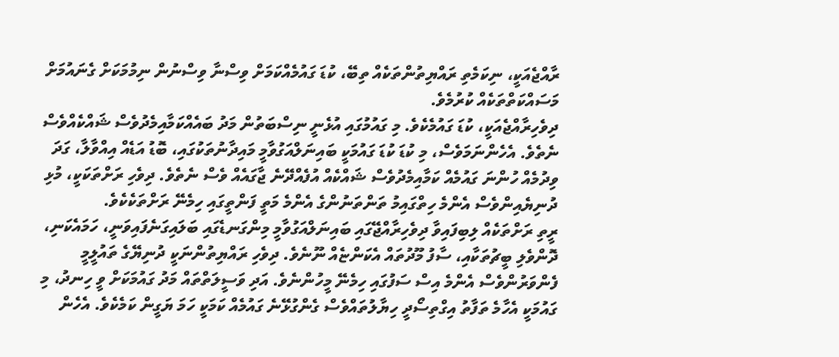ރާއްޖެއަކީ، ނިކަމެތި ރައްޔިތުންތަކެއް ތިބޭ، ކުޑަ ގައުމެއްކަމަށް ވިސްނާ ވިސްނުން ނިމުމަކަށް ގެނައުމަށް މަސައްކަތްތަކެއް ކުރުމެވެ.
ދިވެހިރާއްޖެއަކީ، ކުޑަ ގައުމެކެވެ. މި ގައުމުގައި އުޅެނީ ނިސްބަތުން މަދު ބައެއްކަމާއިމެދުވެސް ޝައްކެއްވެސް ނެތެވެ. އެހެންނަމަވެސް، މި ކުޑަ ކުޑަ ގައުމަކީ ބައިނަލްއަގުވާމީ މައިދާނުތަކުގައި، ބޮޑު އަޑެއް އިއްވާލާ، ގަދަ ވިދުމެއް ހުންނަ ގައުމެއް ކަމާއިމެދުވެސް ޝައްކެއް އުފެއްދޭނެ ޖާގައެއް ވެސް ނެތެވެ. ދިވެހި ރަށްތަކަކީ، މުޅި ދުނިޔެއިންވެސް އެންމެ ހިތްގައިމު ތަންތަނުންގެ އެންމެ މަތީ ފަންތީގައި ހިމެނޭ ރަށްތަކެކެވެ.
ރީތި ރަށްތަކެއް ލިބިފައިވާ ދިވެހިރާއްޖޭގައި ބައިނަލްއަގުވާމީ މިންގަނޑެގައި ބަލައިގަނެފައިވަނީ، ހަމައެކަނި، ދޮންވެލި ބީޗުތަކާއި، ސާފު މޫދުތައް އެކަންޏެއް ނޫނެވެ. ދިވެހި ރައްޔިތުންނަކީ ދުނިޔޭގެ ތައުލީމީ ފެންވަރުންވެސް އެންމެ އިސް ސަފުގައި ހިމެނޭ މީހުންނެވެ. އަދި ވަސީލަތްތައް މަދު ގައުމަކަށް ވީ ހިނދު، މި ގައުމަކީ އެހާމެ ތަފާތު އިގްތިސޯދީ ހިޔާލުތައްވެސް ގެންގުޅޭނެ ގައުމެއް ކަމަކީ ހަމަ ޔަގީން ކަމެކެވެ. އެހެން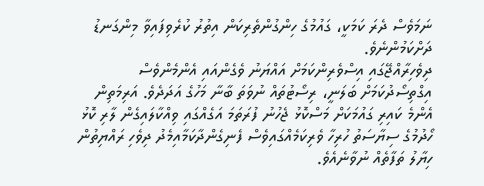ނަމަވެސް ދެރަ ކަމަކީ، ގައުމުގެ ހިންގުންތެރިކަން އިތުރު ކުރެވިފައިވާ މިންގަނޑު ދަށްކަމުންނެވެ.
ދިވެހިރާއްޖޭގައި އިސްވެރިންކަމަށް އައްޔަނު ވެގެންއައި އެންމެންވެސް އިގްތިސޯދުކަމަށް ބަލަނީ، ރިސޯޓުތައް ނުވަތަ ބާނާ މަހުގެ އަދަދެވެ. އަރިމަތިން އެންމެ ކައިރި ގައުމަކަށް މަސްކޮޅު ޖެހުނު ފުރަތަމަ އަގެއްގައި ވިއްކާލައިގެން ލާރި ކޮޅު ހޯދުމުގެ ސިޔާސަތު ހުރިހާ ވެރިކަމެއްގައިވެސް ފެނިގެންދާކަމާއިމެދު ދިވެހި ރައްޔިތުން ހިޔާލު ތަފާތެއް ނުވާނެއެވެ.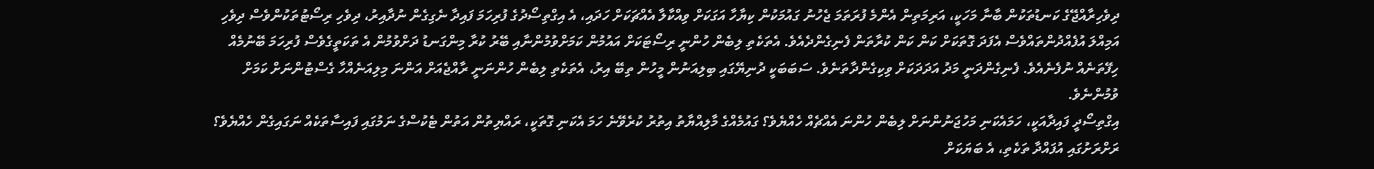ދިވެހިރާއްޖޭގެ ކަނޑުތަކުން ބާނާ މަހަކީ، އަރިމަތިން އެންމެ ފުރަތަމަ ޖެހުނު ގައުމަކުން ކިޔާހާ އަގަކަށް ވިއްކާލާ އެއްޗަކަށް ހަދައި، އެ އިގްތިސޯދުގެ ފުރިހަމަ ފައިދާ ނެގިގެން ނުދާއިރު، ދިވެހި ރިސޯޓުތަކުންވެސް ދިވެހި އަމިއްލަ އުފެއްދުންތައްވެސް އެފަދަ ގޮތަކަށް ކަން ކަން ކުރާތަން ފެނިގެންދެއެވެ. އެތަކެތި ލިބެން ހުންނީ ރިސޯޓަކަށް އައުމުން ކަމަށްވުމުންނާއި ބޭރު ކުރާ މިންގަނޑު ދަށްވުމުން އެ ތަކަތީގެވެސް ފުރިހަމަ ބޭނުމެއް ހިފޭތަނެއް ނުފެނެއެވެ. ފެނިގެންދަނީ މަދު އަދަދަކަށް ވިކިގެންދާތަނެވެ. ސަބަބަކީ ދުނިޔޭގައި ބިލިއަނުން މީހުން ތިބޭ އިރު، އެތަކެތި ލިބެން ހުންނަނީ ރާއްޖެއަށް އަންނަ މިލިއަނެއްހާ ގެސްޓުންނަށް ކަމަށް ވުމުންނެވެ.
އިގްތިސޯދީ ފައިދާއަކީ، ހަމައެކަނި މަހުޖަނުންނަށް ލިބެން ހުންނަ އެއްޗެއް ހެއްޔެވެ؟ ގައުމެއްގެ މާލިއްޔާތު އިތުރު ކުރެވޭނެ ހަމަ އެކަނި ގޮތަކީ، ރައްޔިތުން އަތުން ޓެކުސްގެ ނަމުގައި ފައިސާތަކެއް ނަގައިގެން ހެއްޔެވެ؟
ރަށްރަށުގައި އުފައްދާ ތަކެތި، އެ ބަޔަކަށް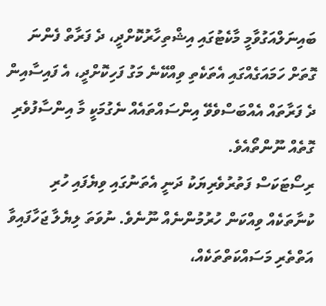ބައިނަލްއަގުވާމީ މާކެޓުގައި އިޝްތިހާރުކޮށްދީ، ދެ ފަރާތް ފެންނަ ގޮތަށް ހަމައަގެއްގައި އެތަކެތި ވިއްކޭނެ މަގު ފަހިކޮށްދީ، އެ ފައިސާއިން ދެ ފަރާތައް އެއްބަސްވެވޭ އިންސައްތައެއް ނެގުމަކީ މާ އިންސާފުވެރި ގޮތެއް ނޫންތޯއެވެ.
ރިސޯޓަކަސް ފަތުރުވެރިޔަކު ދަނީ އެތަނުގައި ވިޔެފައި ހުރި ކުނާތަކެއް ވިއްކަން ހުރުމުންނެއް ނޫނެވެ. ނުވަތަ ލިޔެލާ ޖަހާފައިވާ އަތްތެރި މަސައްކަތްތަކެއް،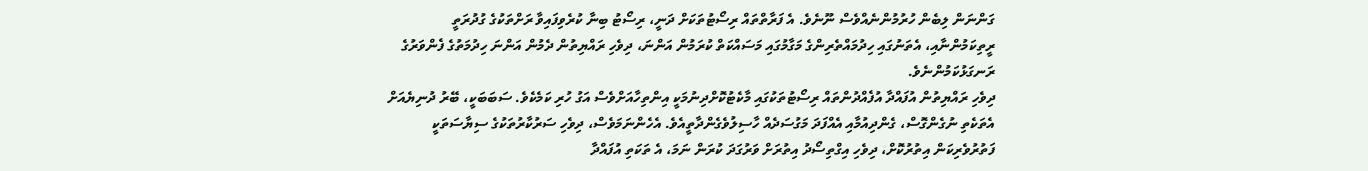ގަންނަން ލިބެން ހުރުމުންނެއްވެސް ނޫނެވެ. އެ ފަރާތްތައް ރިސޯޓުތަކަށް ދަނީ، ރިސޯޓު ބިނާ ކުރެވިފައިވާ ރަށްތަކުގެ ގުދުރަތީ ރީތިކަމުންނާއި، އެތަނުގައި ހިދުމައްތެރިންގެ މަގާމުގައި މަސައްކަތް ކުރަމުން އަންނަ، ދިވެހި ރައްޔިތުން ދެމުން އަންނަ ހިދުމަތުގެ ފެންވަރުގެ ރަނގަޅުކަމުންނެވެ.
ދިވެހި ރައްޔިތުން އުފައްދާ އުފެއްދުންތައް ރިސޯޓުތަކުގައި މާކެޓުކޮށްދިނުމަކީ އިންތިހާއަށްވެސް އަގު ހުރި ކަމެކެވެ. ސަބަބަކީ، ބޭރު ދުނިޔެއަށް އެތަކެތި ނުގެންގޮސް، ގެންދިއުމާއި އެއްފަދަ މަގުސަދެއް ހާސިލުވެގެންދާތީއެވެ. އެހެންނަމަވެސް، ދިވެހި ސަރުކާރުތަކުގެ ސިޔާސަތަކީ ފަތުރުވެރިކަން އިތުރުކޮށް، ދިވެހި އިގްތިސޯދު އިތުރަށް ވަރުގަދަ ކުރަން ނަމަ، އެ ތަކަތި އުފައްދާ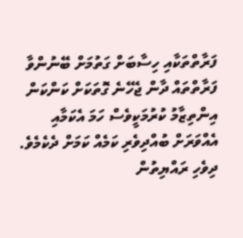ފަރާތްތަކާއި ހިސާބަށް ގަތުމަށް ބޭނުންވާ ފަރާތްތައް ދާން ޖެހޭނެ ގޮތަކަށް ކަންކަން އިންތިޒާމު ކުރުމަކީވެސް ހަމަ އެކަމާއި އެއްވަރަށް ބުއްދިވެރި ކަމެއް ކަމަށް ދެކެމެވެ.
ދިވެހި ރައްޔިތުން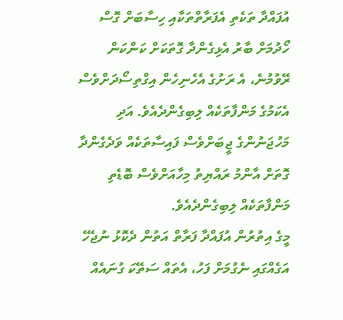އުފައްދާ ތަކެތި އެފަރާތްތަކާއި ހިސާބަށް ގޮސް ހޯދުމަށް ބާރު އެޅިގެންދާ ގޮތަކަށް ކަންކަން ރޭވުމުނެ، އެ ރަށުގެ އެހެނިހެން އިގްތިސޯދަށްވެސް އެކަމުގެ މަންފާތަކެއް ލިބިގެންދެއެވެ. އަދި މަހުޖަނުންގެ ޖީބަށްވެސް ފައިސާތަކެއް ވަދެގެންދާ ގޮތަށް އާންމު ރައްޔިތު މިހާއަށްވެސް ބޮޑެތި މަންފާތަކެއް ލިބިގެންދެއެވެ.
މީގެ އިތުރުން އުފައްދާ ފަރާތް އަތުން ދެކޮޅު ނުޖެހޭ އަގެއްގައި ނެގުމަށް ފަހު، އެތައް ސަތޭކަ ގުނައެއް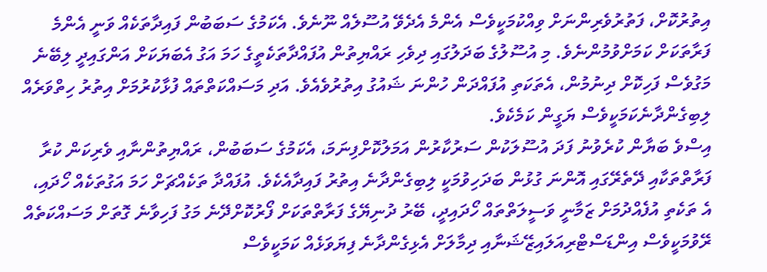އިތުރުކޮށް، ފަތުރުވެރިންނަށް ވިއްކުމަކީވެސް އެންމެ އެދެވޭ އުސޫލެއް ނޫނެވެ. އެކަމުގެ ސަބަބުން ފައިދާތަކެއް ވަނީ އެންމެ ފަރާތަކަށް ކަމަށްވުމުންނެވެ. މި އުސޫލުގެ ބަދަލުގައި ދިވެހި ރައްޔިތުން އުފައްދާތަކެތީގެ ހަމަ އަގު އެބަޔަކަށް އަންގައިދީ ލިބޭނެ މަގުވެސް ފަހިކޮށް ދިނުމުން، އެތަކަތި އުފައްދަން ހުންނަ ޝައުގު އިތުރުވެއެވެ. އަދި މަސައްކަތްތައް ފުޅާކުރުމަށް އިތުރު ހިތްވަރެއް ލިބިގެންދާނެކަމަކީވެސް ޔަގީން ކަމެކެވެ.
އިސްވެ ބަޔާން ކުރެވުނު ފަދަ އުސޫލަކުން ސަރުކާރުން އަމަލުކޮށްފިނަމަ، އެކަމުގެ ސަބަބުން، ރައްޔިތުންނާއި ވެރިކަން ކުރާ ފަރާތްތަކާއި ދޭތެރޭގައި އޮންނަ ގުޅުން ބަދަހިވުމަކީ ލިބިގެންދާނެ އިތުރު ފައިދާއެކެވެ. އުފައްދާ ތަކެއްޗަށް ހަމަ އަގުތަކެއް ހޯދައި، އެ ތަކެތި އުފެއްދުމަށް ޒަމާނީ ވަސީލަތްތައް ހޯދައިދީ، ބޭރު ދުނިޔޭގެ ފަރާތްތަކަށް ފޯރުކޮށްދޭނެ މަގު ފަހިވާނެ ގޮތަށް މަސައްކަތެއް ރޭވުމަކީވެސް އިންޑަސްޓްރިއަލައިޒޭޝަނާއި ދިމާލަށް އެޅިގެންދާނެ ފިޔަވަޅެއް ކަމަކީވެސް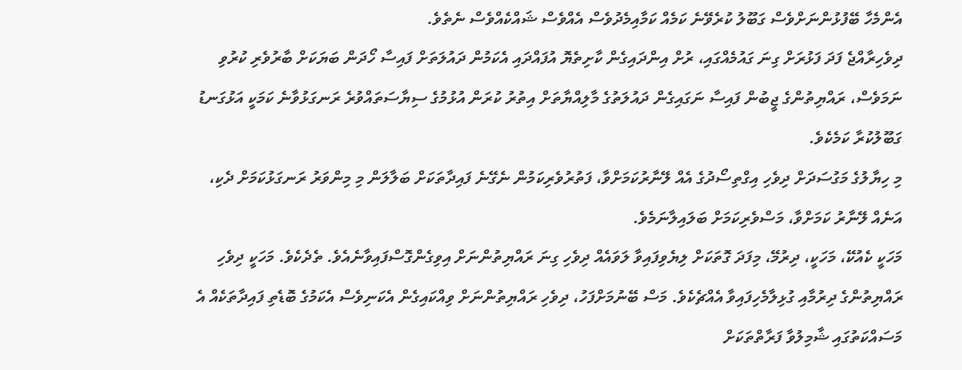އެންމެހާ ބޭފުޅުންނަށްވެސް ގަބޫލު ކުރެވޭނެ ކަމެއް ކަމާއިމެދުވެސް އެއްވެސް ޝައްކެއްވެސް ނެތެވެ.
ދިވެހިރާއްޖެ ފަދަ ފަޅުރަށް ގިނަ ގައުމެއްގައި، ރުށް އިންދައިގެން ކާށިތެޔޮ އުފައްދައި އެކަމުން ދައުލަތަށް ފައިސާ ހޯދަން ބަޔަކަށް ބާރުވެރި ކުރުވި ނަމަވެސް، ރައްޔިތުންގެ ޖީބުން ފައިސާ ނަގައިގެން ދައުލަތުގެ މާލިއްޔާތަށް އިތުރު ކުރަން އުޅުމުގެ ސިޔާސަތައްވުރެ ރަނގަޅުވާނެ ކަމަކީ އަޅުގަނޑު ގަބޫލުކުރާ ކަމެކެވެ.
މި ހިޔާލުގެ މަގުސަދަށް ދިވެހި އިގްތިސޯދުގެ އެއް ލޭނާރުކަމަށްވާ، ފަތުރުވެރިކަމުން ނެގޭނެ ފައިދާތަކަށް ބަލާލަން މި މިންވަރު ރަނގަޅުކަމަށް ދެކި، އަނެއް ލޭނާރު ކަމަށްވާ، މަސްވެރިކަމަށް ބަލައިލާނަމެވެ.
މަހަކީ ކެއުކޭ، މަހަކީ، ދިރުމޭ، މިފަދަ ގޮތަކަށް ލިޔެވިފައިވާ ލަވައެއް ދިވެހި ގިނަ ރައްޔިތުންނަށް އިވިގެންގޮސްފައިވާނެއެވެ. ތެދެކެވެ. މަހަކީ ދިވެހި ރައްޔިތުންގެ ދިރުމާއި ގުޅިލާމެހިފައިވާ އެއްޗެކެވެ. މަސް ބޭނުމަށްފަހު، ދިވެހި ރައްޔިތުންނަށް ވިއްކައިގެން އެކަނިވެސް އެކަމުގެ ބޮޑެތި ފައިދާތަކެއް އެ މަސައްކަތުގައި ޝާމިލުވާ ފަރާތްތަކަށް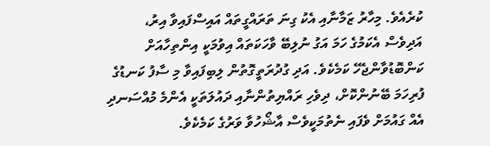ކުރެއެވެ. މިހާރު ޒަމާނާއި އެކު ގިނަ ތަރައްގީތައް އައިސްފައިވާ އިރު، އަދިވެސް އެކަމުގެ ހަމަ އަގު ނުލިބޭ ވާހަކަތައް އިވުމަކީ އިންތިހާއަށް ކަންބޮޑުވާންޖެހޭ ކަމެކެވެ. އަދި ގުދުރަތީގޮތުން ލިބިފައިވާ މި ސާފު ކަނޑުގެ ފުރިހަމަ ބޭނުންކޮށް، ދިވެހި ރައްޔިތުންނާއި ދައުލަތަކީ އެންމެ މުއްސަނދި އެއް ގައުމަށް ވެފައި ނެތުމަކީވެސް އާޝޯހުވާ ވަރުގެ ކަމެކެވެ.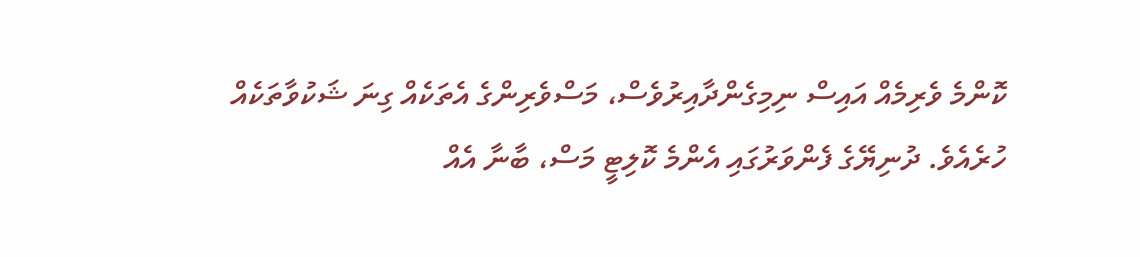ކޮންމެ ވެރިމެއް އައިސް ނިމިގެންދާއިރުވެސް، މަސްވެރިންގެ އެތަކެއް ގިނަ ޝަކުވާތަކެއް ހުރެއެވެ. ދުނިޔޭގެ ފެންވަރުގައި އެންމެ ކޮލިޓީ މަސް، ބާނާ އެއް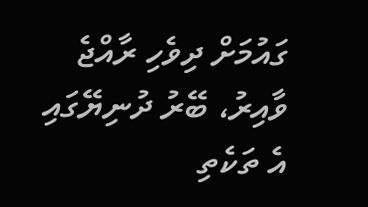ގައުމަށް ދިވެހި ރާއްޖެ ވާއިރު، ބޭރު ދުނިޔޭގައި އެ ތަކެތި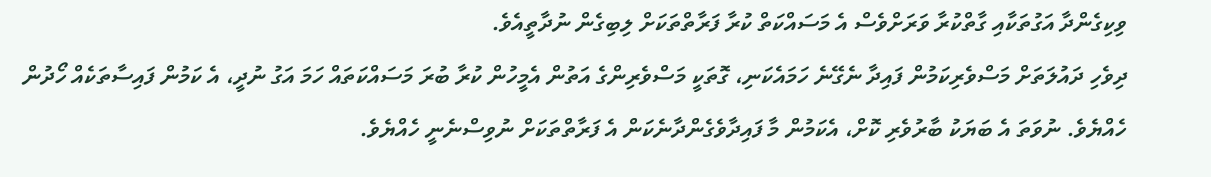ވިކިގެންދާ އަގުތަކާއި ގާތްކުރާ ވަރަށްވެސް އެ މަސައްކަތް ކުރާ ފަރާތްތަކަށް ލިބިގެން ނުދާތީއެވެ.
ދިވެހި ދައުލަތަށް މަސްވެރިކަމުން ފައިދާ ނެގޭނެ ހަމައެކަނި، ގޮތަކީ މަސްވެރިންގެ އަތުން އެމީހުން ކުރާ ބުރަ މަސައްކަތައް ހަމަ އަގު ނުދީ، އެ ކަމުން ފައިސާތަކެއް ހޯދުން ހެއްޔެވެ. ނުވަތަ އެ ބަޔަކު ބާރުވެރި ކޮށް، އެކަމުން މާ ފައިދާވެގެންދާނެކަން އެ ފަރާތްތަކަށް ނުވިސްނެނީ ހެއްޔެވެ.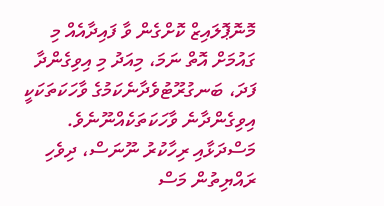މޮނޮޕޮލައިޒް ކޮށްގެން ވާ ފައިދާއެއް މި ގައުމަށް އޮތް ނަމަ، މިއަދު މި އިވިގެންދާ ފަދަ، ބަނގުރޫޓުވެދާނެކަމުގެ ވާހަކަތަކަކީ އިވިގެންދާނެ ވާހަކަތަކެއްނޫނެވެ.
މަސްދަޅާއި ރިހާކުރު ނޫނަސް، ދިވެހި ރައްޔިތުން މަސް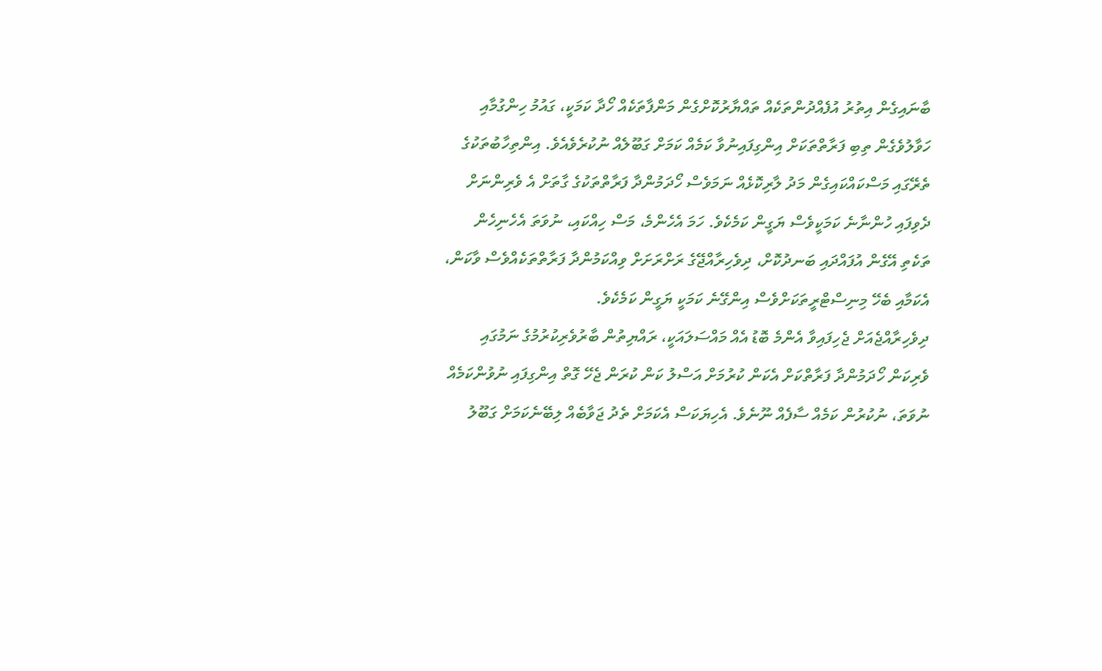ބާނައިގެން އިތުރު އުފެއްދުންތަކެއް ތައްޔާރުކޮށްގެން މަންފާތަކެއް ހޯދާ ކަމަކީ، ގައުމު ހިންގުމާއި ހަވާލުވެގެން ތިބި ފަރާތްތަކަށް އިންގިފައިނުވާ ކަމެއް ކަމަށް ގަބޫލެއް ނުކުރެވެއެވެ. އިންތިހާބުތަކުގެ ތެރޭގައި މަސްކައްކައިގެން މަދު ލާރިކޮޅެއް ނަމަވެސް ހޯދަމުންދާ ފަރާތްތަކުގެ ގާތަށް އެ ވެރިންނަށް ދެވިފައި ހުންނާނެ ކަމަކީވެސް ޔަގީން ކަމެކެވެ. ހަމަ އެހެންމެ، މަސް ހިއްކައި، ނުވަތަ އެހެނިހެން ތަކެތި އޭގެން އުފައްދައި ބަނދުކޮށް، ދިވެހިރާއްޖޭގެ ރަށްރަށަށް ވިއްކަމުންދާ ފަރާތްތަކެއްވެސް ވާކަން، އެކަމާއި ބެހޭ މިނިސްޓްރީތަކަށްވެސް އިންގޭނެ ކަމަކީ ޔަގީން ކަމެކެވެ.
ދިވެހިރާއްޖެއަށް ޖެހިފައިވާ އެންމެ ބޮޑު އެއް މައްސަލައަކީ، ރައްޔިތުން ބާރުވެރިކުރުމުގެ ނަމުގައި ވެރިކަން ހޯދަމުންދާ ފަރާތްކަށް އެކަން ކުރުމަށް އަސްލު ކަން ކުރަން ޖެހޭ ގޮތް އިންގިފައި ނުވުންކަމެއް ނުވަތަ، ނުކުރުން ކަމެއް ސާފެއް ނޫނެވެ. އެހިޔަކަސް އެކަމަށް ތެދު ޖަވާބެއް ލިބޭނެކަމަށް ގަބޫލު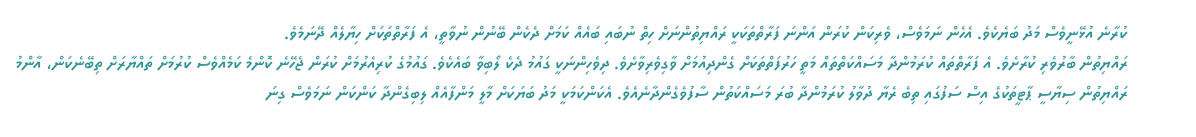ކުރާނެ އުޅޭނީވެސް މަދު ބަޔެކެވެ. އެހެން ނަމަވެސް، ވެރިކަން ކުރަން އަންނަ ފަރާތްތަކަކީ ރައްޔިތުންނަށް ހިތް ނުބައި ބައެއް ކަމަށް ދެކެން ބޭނުން ނުވާތީ، އެ ފަރާތްތަކަށް ހިޔާލެއް ދޭނަމެވެ.
ރައްޔިތުން ބާރުވެރި ކުރާށެވެ. އެ ފަރާތްތައް ކުރަމުންދާ މަސައްކަތްތައް މަތީ ހަރުފަތްތަކަށް ގެންދިއުމަށް ވާގިވެރިވާށެވެ. ދިވެހިންނަކީ ގައުމު ދެކެ ލޯބިވާ ބައެކެވެ. ގައުމުގެ ކުރިއެރުމަށް ކުރަން ޖެހޭނެ ކޮންމެ ކަމެއްވެސް ކުރުމަށް ތައްޔާރަށް ތިބޭނެކަން، އާންމު ރައްޔިތުން ސިޔާސީ ޕާޓީތަކުގެ އިސް ސަފުގައި ތިބެ ރެޔާ ދުވާލު ކުރަމުންދާ ބުރަ މަސައްކަތުން ސާފުވެގެންދާނެއެވެ. އެކަންކަމަކީ މަދު ބަޔަކަށް މާލީ މަންފާއެއް ލިބިގެންދާ ކަންކަން ނަމަވެސް ގިނަ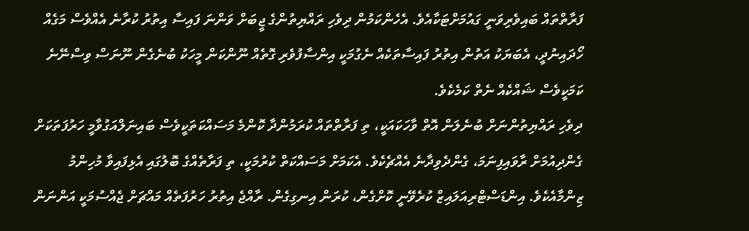ފަރާތްތައް ބައިވެރިވަނީ ގައުމަށްޓަކާއެވެ. އެހެންކަމުން ދިވެހި ރައްޔިތުންގެ ޖީބަށް ވަންނަ ފައިސާ އިތުރު ކުރާނެ އެއްވެސް މަގެއް ހޯދައިނުދީ، އެބަޔަކު އަތުން އިތުރު ފައިސާތަކެއް ނެގުމަކީ އިންސާފުވެރި ގޮތެއް ނޫންކަން މީހަކު ބުނެގެން ނޫނަސް ވިސްނޭނެ ކަމަކީވެސް ޝައްކެއް ނެތް ކަމެކެވެ.
ދިވެހި ރައްޔިތުންނަށް ބުނެލަން އޮތް ވާހަކައަކީ، ތި ފަރާތްތައް ކުރަމުންދާ ކޮންމެ މަސައްކަތަކީވެސް ބައިނަލްއަގުވާމީ ހަރުފަތަކަށް ގެންދިއުމަށް ރާވައިފިނަމަ، ގެންދެވިދާނެ އެއްޗެކެވެ. އެކަމަށް މަސައްކަތް ކުރުމަކީ، ތި ފަރާތެއްގެ ބޮލުގައި އެޅިފައިވާ މުހިންމު ޒިންމާއެކެވެ. އިންޑަސްޓްރިއަލައިޒް ކުރެވޭނީ ކޮށްގެން، ކުރަން އިނގިގެން. ރާއްޖެ އިތުރު ހަރުފަތެއް މައްޗަށް ޖެއްސުމަކީ އަންނަން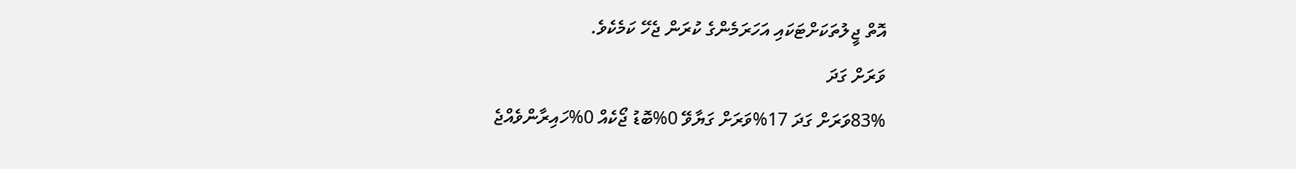އޮތް ޖީލުތަކަށްޓަކައި އަހަރަމެންގެ ކުރަން ޖެހޭ ކަމެކެވެ.
ވަރަށް ގަދަ
83%ވަރަށް ގަދަ 17%ވަރަށް ގަޔާވޭ 0%ބޮޑު ޖޯކެއް 0%ހައިރާންވެއްޖެ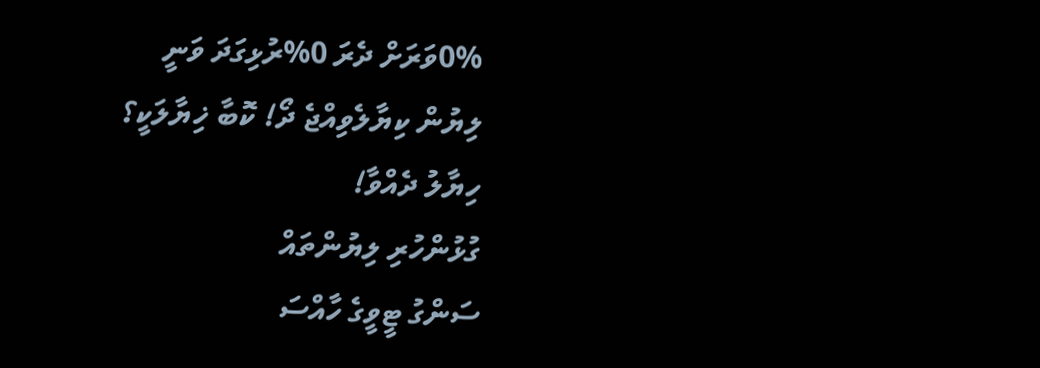0%ވަރަށް ދެރަ 0%ރުޅިގަދަ ވަނީ
ލިޔުން ކިޔާލެވިއްޖެ ދޯ! ކޮބާ ޚިޔާލަކީ؟
ހިޔާލު ދެއްވާ!
ގުޅުންހުރި ލިޔުންތައް
ސަންގު ޓީވީގެ ހާއްސަ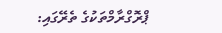ޕްރޮގްރާމްތަކުގެ ތެރޭގައި: